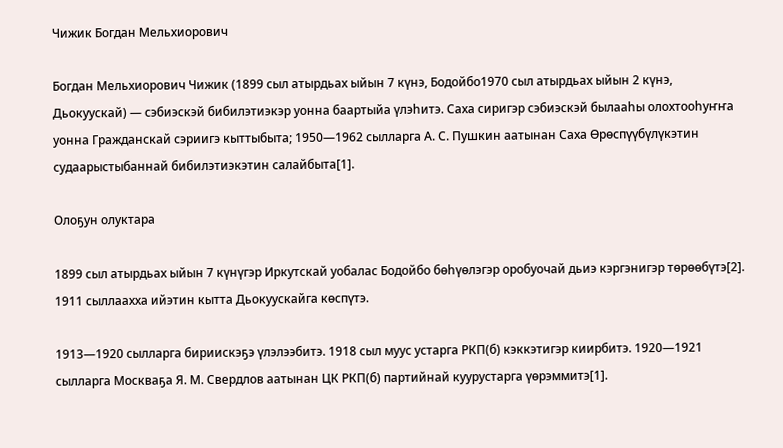Чижик Богдан Мельхиорович

Богдан Мельхиорович Чижик (1899 сыл атырдьах ыйын 7 күнэ, Бодойбо1970 сыл атырдьах ыйын 2 күнэ, Дьокуускай) — сэбиэскэй бибилэтиэкэр уонна баартыйа үлэһитэ. Саха сиригэр сэбиэскэй былааһы олохтооһуҥҥа уонна Гражданскай сэриигэ кыттыбыта; 1950—1962 сылларга А. С. Пушкин аатынан Саха Өрөспүүбүлүкэтин судаарыстыбаннай бибилэтиэкэтин салайбыта[1].

Олоҕун олуктара

1899 сыл атырдьах ыйын 7 күнүгэр Иркутскай уобалас Бодойбо бөһүөлэгэр оробуочай дьиэ кэргэнигэр төрөөбүтэ[2]. 1911 сыллаахха ийэтин кытта Дьокуускайга көспүтэ.

1913—1920 сылларга бириискэҕэ үлэлээбитэ. 1918 сыл муус устарга РКП(б) кэккэтигэр киирбитэ. 1920—1921 сылларга Москваҕа Я. М. Свердлов аатынан ЦК РКП(б) партийнай куурустарга үөрэммитэ[1].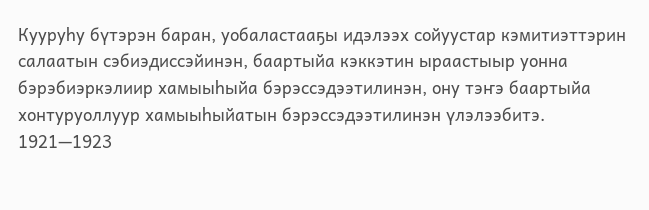Кууруһу бүтэрэн баран, уобаластааҕы идэлээх сойуустар кэмитиэттэрин салаатын сэбиэдиссэйинэн, баартыйа кэккэтин ыраастыыр уонна бэрэбиэркэлиир хамыыһыйа бэрэссэдээтилинэн, ону тэҥэ баартыйа хонтуруоллуур хамыыһыйатын бэрэссэдээтилинэн үлэлээбитэ. 1921—1923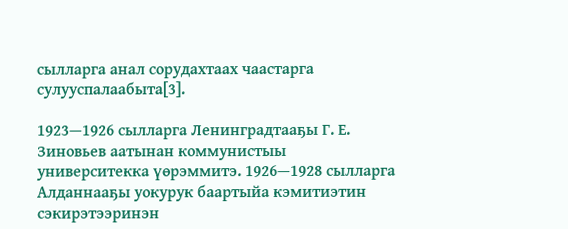сылларга анал сорудахтаах чаастарга сулууспалаабыта[3].

1923—1926 сылларга Ленинградтааҕы Г. Е. Зиновьев аатынан коммунистыы университекка үөрэммитэ. 1926—1928 сылларга Алданнааҕы уокурук баартыйа кэмитиэтин сэкирэтээринэн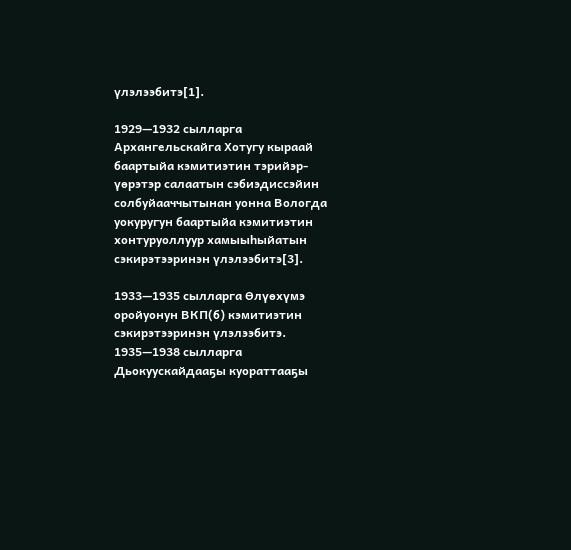үлэлээбитэ[1].

1929—1932 сылларга Архангельскайга Хотугу кыраай баартыйа кэмитиэтин тэрийэр-үөрэтэр салаатын сэбиэдиссэйин солбуйааччытынан уонна Вологда уокуругун баартыйа кэмитиэтин хонтуруоллуур хамыыһыйатын сэкирэтээринэн үлэлээбитэ[3].

1933—1935 сылларга Өлүөхүмэ оройуонун ВКП(б) кэмитиэтин сэкирэтээринэн үлэлээбитэ. 1935—1938 сылларга Дьокуускайдааҕы куораттааҕы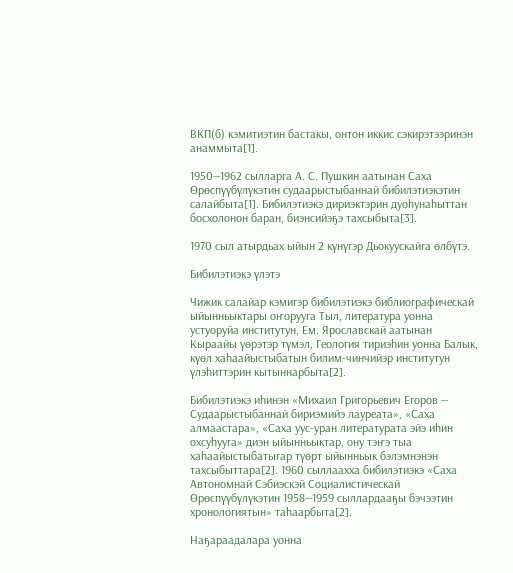ВКП(б) кэмитиэтин бастакы, онтон иккис сэкирэтээринэн анаммыта[1].

1950—1962 сылларга А. С. Пушкин аатынан Саха Өрөспүүбүлүкэтин судаарыстыбаннай бибилэтиэкэтин салайбыта[1]. Бибилэтиэкэ дириэктэрин дуоһунаһыттан босхолонон баран, биэнсийэҕэ тахсыбыта[3].

1970 сыл атырдьах ыйын 2 күнүгэр Дьокуускайга өлбүтэ.

Бибилэтиэкэ үлэтэ

Чижик салайар кэмигэр бибилэтиэкэ библиографическай ыйынньыктары оҥорууга Тыл, литература уонна устуоруйа институтун, Ем. Ярославскай аатынан Кыраайы үөрэтэр түмэл, Геология тириэһин уонна Балык, күөл хаһаайыстыбатын билим-чинчийэр институтун үлэһиттэрин кытыннарбыта[2].

Бибилэтиэкэ иһинэн «Михаил Григорьевич Егоров — Судаарыстыбаннай бириэмийэ лауреата», «Саха алмаастара», «Саха уус-уран литературата эйэ иһин охсуһууга» диэн ыйынньыктар, ону тэҥэ тыа хаһаайыстыбатыгар түөрт ыйынньык бэлэмнэнэн тахсыбыттара[2]. 1960 сыллаахха бибилэтиэкэ «Саха Автономнай Сэбиэскэй Социалистическай Өрөспүүбүлүкэтин 1958—1959 сыллардааҕы бэчээтин хронологиятын» таһаарбыта[2].

Наҕараадалара уонна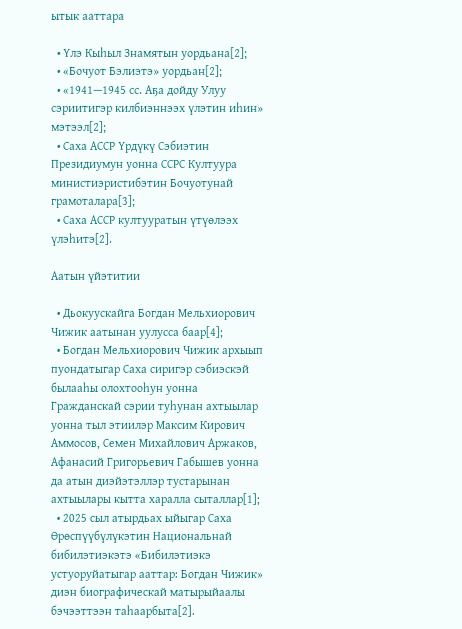ытык ааттара

  • Үлэ Кыһыл Знамятын уордьана[2];
  • «Бочуот Бэлиэтэ» уордьан[2];
  • «1941—1945 сс. Аҕа дойду Улуу сэриитигэр килбиэннээх үлэтин иһин» мэтээл[2];
  • Саха АССР Үрдүкү Сэбиэтин Президиумун уонна ССРС Култуура министиэристибэтин Бочуотунай грамоталара[3];
  • Саха АССР култууратын үтүөлээх үлэһитэ[2].

Аатын үйэтитии

  • Дьокуускайга Богдан Мельхиорович Чижик аатынан уулусса баар[4];
  • Богдан Мельхиорович Чижик архыып пуондатыгар Саха сиригэр сэбиэскэй былааһы олохтооһун уонна Гражданскай сэрии туһунан ахтыылар уонна тыл этиилэр Максим Кирович Аммосов, Семен Михайлович Аржаков, Афанасий Григорьевич Габышев уонна да атын диэйэтэллэр тустарынан ахтыылары кытта харалла сыталлар[1];
  • 2025 сыл атырдьах ыйыгар Саха Өрөспүүбүлүкэтин Национальнай бибилэтиэкэтэ «Бибилэтиэкэ устуоруйатыгар ааттар: Богдан Чижик» диэн биографическай матырыйаалы бэчээттээн таһаарбыта[2].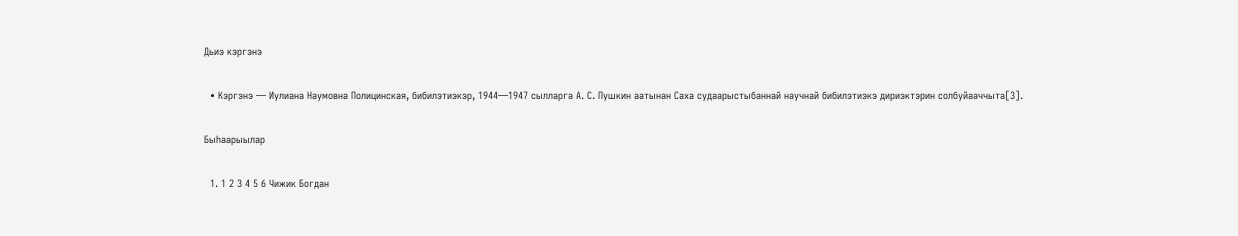Дьиэ кэргэнэ

  • Кэргэнэ — Иулиана Наумовна Полицинская, бибилэтиэкэр, 1944—1947 сылларга А. С. Пушкин аатынан Саха судаарыстыбаннай научнай бибилэтиэкэ дириэктэрин солбуйааччыта[3].

Быһаарыылар

  1. 1 2 3 4 5 6 Чижик Богдан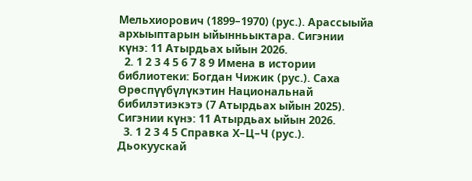Мельхиорович (1899–1970) (рус.). Арассыыйа архыыптарын ыйынньыктара. Сигэнии күнэ: 11 Атырдьах ыйын 2026.
  2. 1 2 3 4 5 6 7 8 9 Имена в истории библиотеки: Богдан Чижик (рус.). Саха Өрөспүүбүлүкэтин Национальнай бибилэтиэкэтэ (7 Атырдьах ыйын 2025). Сигэнии күнэ: 11 Атырдьах ыйын 2026.
  3. 1 2 3 4 5 Справка Х–Ц–Ч (рус.). Дьокуускай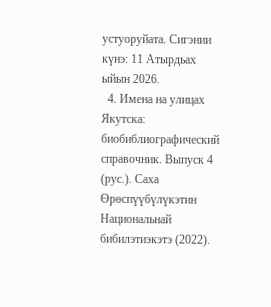устуоруйата. Сигэнии күнэ: 11 Атырдьах ыйын 2026.
  4. Имена на улицах Якутска: биобиблиографический справочник. Выпуск 4 (рус.). Саха Өрөспүүбүлүкэтин Национальнай бибилэтиэкэтэ (2022).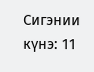Сигэнии күнэ: 11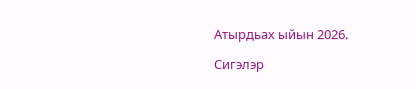Атырдьах ыйын 2026.

Сигэлэр